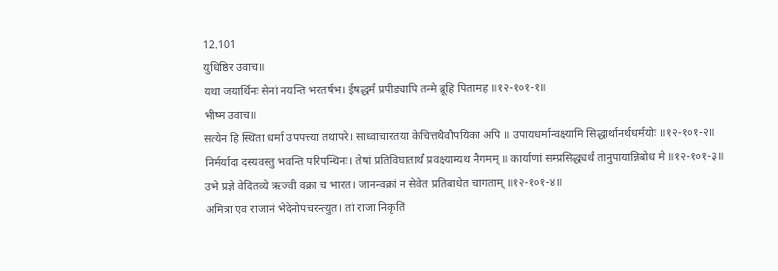12.101
युधिष्ठिर उवाच॥
यथा जयार्थिनः सेनां नयन्ति भरतर्षभ। ईषद्धर्मं प्रपीड्यापि तन्मे ब्रूहि पितामह ॥१२-१०१-१॥
भीष्म उवाच॥
सत्येन हि स्थिता धर्मा उपपत्त्या तथापरे। साध्वाचारतया केचित्तथैवौपयिका अपि ॥ उपायधर्मान्वक्ष्यामि सिद्धार्थानर्थधर्मयोः ॥१२-१०१-२॥
निर्मर्यादा दस्यवस्तु भवन्ति परिपन्थिनः। तेषां प्रतिविघातार्थं प्रवक्ष्याम्यथ नैगमम् ॥ कार्याणां सम्प्रसिद्ध्यर्थं तानुपायान्निबोध मे ॥१२-१०१-३॥
उभे प्रज्ञे वेदितव्ये ऋज्वी वक्रा च भारत। जानन्वक्रां न सेवेत प्रतिबाधेत चागताम् ॥१२-१०१-४॥
अमित्रा एव राजानं भेदेनोपचरन्त्युत। तां राजा निकृतिं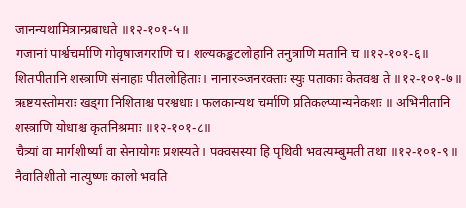जानन्यथामित्रान्प्रबाधते ॥१२-१०१-५॥
गजानां पार्श्वचर्माणि गोवृषाजगराणि च। शल्यकङ्कटलोहानि तनुत्राणि मतानि च ॥१२-१०१-६॥
शितपीतानि शस्त्राणि संनाहाः पीतलोहिताः। नानारञ्जनरक्ताः स्युः पताकाः केतवश्च ते ॥१२-१०१-७॥
ऋष्टयस्तोमराः खड्गा निशिताश्च परश्वधाः। फलकान्यथ चर्माणि प्रतिकल्प्यान्यनेकशः ॥ अभिनीतानि शस्त्राणि योधाश्च कृतनिश्रमाः ॥१२-१०१-८॥
चैत्र्यां वा मार्गशीर्ष्यां वा सेनायोगः प्रशस्यते। पक्वसस्या हि पृथिवी भवत्यम्बुमती तथा ॥१२-१०१-९॥
नैवातिशीतो नात्युष्णः कालो भवति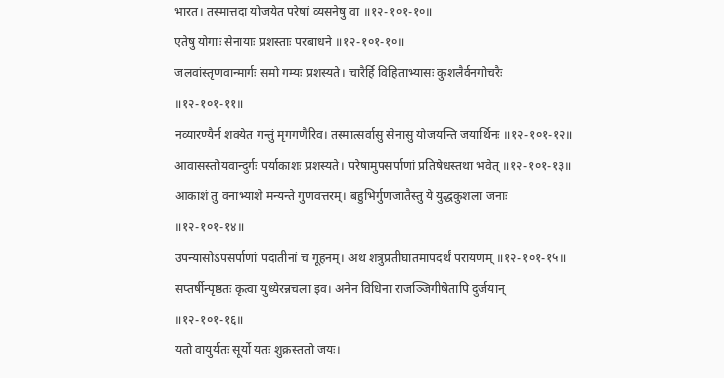भारत। तस्मात्तदा योजयेत परेषां व्यसनेषु वा ॥१२-१०१-१०॥
एतेषु योगाः सेनायाः प्रशस्ताः परबाधने ॥१२-१०१-१०॥
जलवांस्तृणवान्मार्गः समो गम्यः प्रशस्यते। चारैर्हि विहिताभ्यासः कुशलैर्वनगोचरैः ॥१२-१०१-११॥
नव्यारण्यैर्न शक्येत गन्तुं मृगगणैरिव। तस्मात्सर्वासु सेनासु योजयन्ति जयार्थिनः ॥१२-१०१-१२॥
आवासस्तोयवान्दुर्गः पर्याकाशः प्रशस्यते। परेषामुपसर्पाणां प्रतिषेधस्तथा भवेत् ॥१२-१०१-१३॥
आकाशं तु वनाभ्याशे मन्यन्ते गुणवत्तरम्। बहुभिर्गुणजातैस्तु ये युद्धकुशला जनाः ॥१२-१०१-१४॥
उपन्यासोऽपसर्पाणां पदातीनां च गूहनम्। अथ शत्रुप्रतीघातमापदर्थं परायणम् ॥१२-१०१-१५॥
सप्तर्षीन्पृष्ठतः कृत्वा युध्येरन्नचला इव। अनेन विधिना राजञ्जिगीषेतापि दुर्जयान् ॥१२-१०१-१६॥
यतो वायुर्यतः सूर्यो यतः शुक्रस्ततो जयः।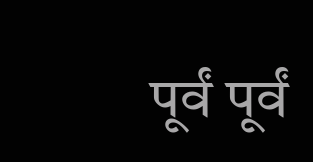पूर्वं पूर्वं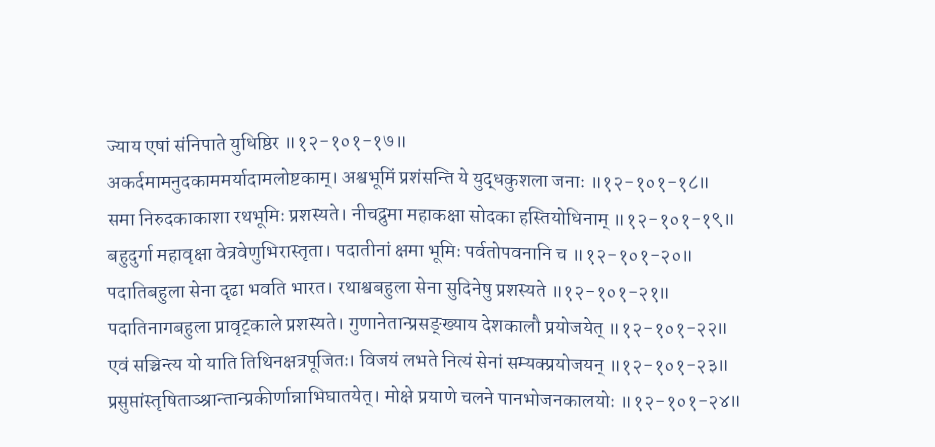ज्याय एषां संनिपाते युधिष्ठिर ॥१२-१०१-१७॥
अकर्दमामनुदकाममर्यादामलोष्टकाम्। अश्वभूमिं प्रशंसन्ति ये युद्धकुशला जनाः ॥१२-१०१-१८॥
समा निरुदकाकाशा रथभूमिः प्रशस्यते। नीचद्रुमा महाकक्षा सोदका हस्तियोधिनाम् ॥१२-१०१-१९॥
बहुदुर्गा महावृक्षा वेत्रवेणुभिरास्तृता। पदातीनां क्षमा भूमिः पर्वतोपवनानि च ॥१२-१०१-२०॥
पदातिबहुला सेना दृढा भवति भारत। रथाश्वबहुला सेना सुदिनेषु प्रशस्यते ॥१२-१०१-२१॥
पदातिनागबहुला प्रावृट्काले प्रशस्यते। गुणानेतान्प्रसङ्ख्याय देशकालौ प्रयोजयेत् ॥१२-१०१-२२॥
एवं सञ्चिन्त्य यो याति तिथिनक्षत्रपूजितः। विजयं लभते नित्यं सेनां सम्यक्प्रयोजयन् ॥१२-१०१-२३॥
प्रसुप्तांस्तृषिताञ्श्रान्तान्प्रकीर्णान्नाभिघातयेत्। मोक्षे प्रयाणे चलने पानभोजनकालयोः ॥१२-१०१-२४॥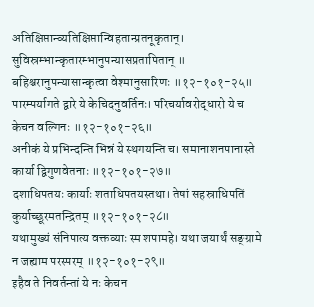अतिक्षिप्तान्व्यतिक्षिप्तान्विहतान्प्रतनूकृतान्। सुविस्रम्भान्कृतारम्भानुपन्यासप्रतापितान् ॥ बहिश्चरानुपन्यासान्कृत्वा वेश्मानुसारिणः ॥१२-१०१-२५॥
पारम्पर्यागते द्वारे ये केचिदनुवर्तिनः। परिचर्यावरोद्धारो ये च केचन वल्गिनः ॥१२-१०१-२६॥
अनीकं ये प्रभिन्दन्ति भिन्नं ये स्थगयन्ति च। समानाशनपानास्ते कार्या द्विगुणवेतनाः ॥१२-१०१-२७॥
दशाधिपतयः कार्याः शताधिपतयस्तथा। तेषां सहस्राधिपतिं कुर्याच्छूरमतन्द्रितम् ॥१२-१०१-२८॥
यथामुख्यं संनिपात्य वक्तव्याः स्म शपामहे। यथा जयार्थं सङ्ग्रामे न जह्याम परस्परम् ॥१२-१०१-२९॥
इहैव ते निवर्तन्तां ये नः केचन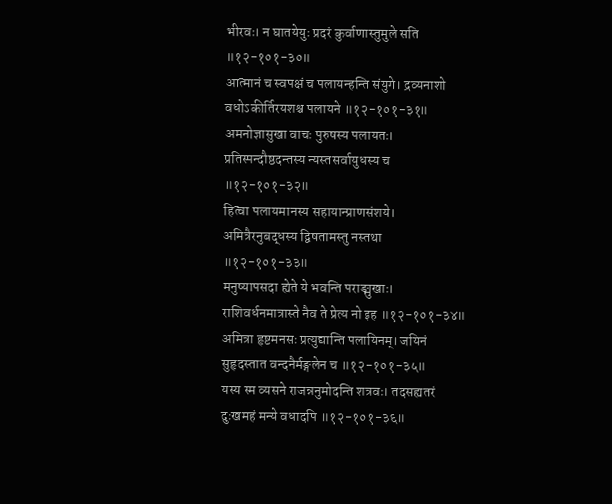भीरवः। न घातयेयुः प्रदरं कुर्वाणास्तुमुले सति ॥१२-१०१-३०॥
आत्मानं च स्वपक्षं च पलायन्हन्ति संयुगे। द्रव्यनाशो वधोऽकीर्तिरयशश्च पलायने ॥१२-१०१-३१॥
अमनोज्ञासुखा वाचः पुरुषस्य पलायतः। प्रतिस्पन्दौष्ठदन्तस्य न्यस्तसर्वायुधस्य च ॥१२-१०१-३२॥
हित्वा पलायमानस्य सहायान्प्राणसंशये। अमित्रैरनुबद्धस्य द्विषतामस्तु नस्तथा ॥१२-१०१-३३॥
मनुष्यापसदा ह्येते ये भवन्ति पराङ्मुखाः। राशिवर्धनमात्रास्ते नैव ते प्रेत्य नो इह ॥१२-१०१-३४॥
अमित्रा हृष्टमनसः प्रत्युद्यान्ति पलायिनम्। जयिनं सुहृदस्तात वन्दनैर्मङ्गलेन च ॥१२-१०१-३५॥
यस्य स्म व्यसने राजन्ननुमोदन्ति शत्रवः। तदसह्यतरं दुःखमहं मन्ये वधादपि ॥१२-१०१-३६॥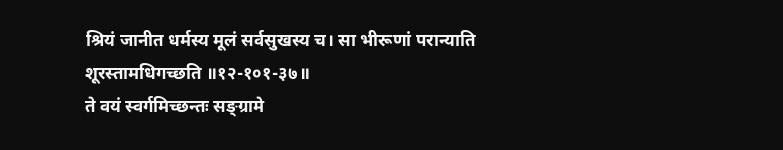श्रियं जानीत धर्मस्य मूलं सर्वसुखस्य च। सा भीरूणां परान्याति शूरस्तामधिगच्छति ॥१२-१०१-३७॥
ते वयं स्वर्गमिच्छन्तः सङ्ग्रामे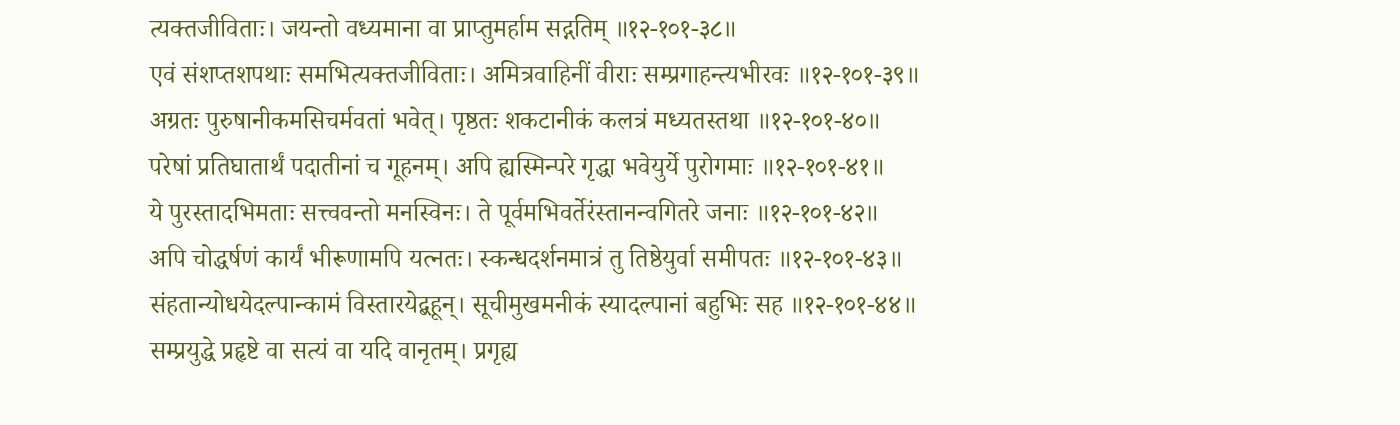त्यक्तजीविताः। जयन्तो वध्यमाना वा प्राप्तुमर्हाम सद्गतिम् ॥१२-१०१-३८॥
एवं संशप्तशपथाः समभित्यक्तजीविताः। अमित्रवाहिनीं वीराः सम्प्रगाहन्त्यभीरवः ॥१२-१०१-३९॥
अग्रतः पुरुषानीकमसिचर्मवतां भवेत्। पृष्ठतः शकटानीकं कलत्रं मध्यतस्तथा ॥१२-१०१-४०॥
परेषां प्रतिघातार्थं पदातीनां च गूहनम्। अपि ह्यस्मिन्परे गृद्धा भवेयुर्ये पुरोगमाः ॥१२-१०१-४१॥
ये पुरस्तादभिमताः सत्त्ववन्तो मनस्विनः। ते पूर्वमभिवर्तेरंस्तानन्वगितरे जनाः ॥१२-१०१-४२॥
अपि चोद्धर्षणं कार्यं भीरूणामपि यत्नतः। स्कन्धदर्शनमात्रं तु तिष्ठेयुर्वा समीपतः ॥१२-१०१-४३॥
संहतान्योधयेदल्पान्कामं विस्तारयेद्बहून्। सूचीमुखमनीकं स्यादल्पानां बहुभिः सह ॥१२-१०१-४४॥
सम्प्रयुद्धे प्रहृष्टे वा सत्यं वा यदि वानृतम्। प्रगृह्य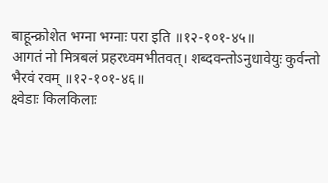बाहून्क्रोशेत भग्ना भग्नाः परा इति ॥१२-१०१-४५॥
आगतं नो मित्रबलं प्रहरध्वमभीतवत्। शब्दवन्तोऽनुधावेयुः कुर्वन्तो भैरवं रवम् ॥१२-१०१-४६॥
क्ष्वेडाः किलकिलाः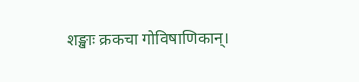शङ्खाः क्रकचा गोविषाणिकान्।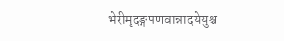भेरीमृदङ्गपणवान्नादयेयुश्च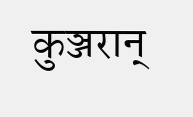कुञ्जरान्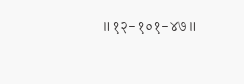॥१२-१०१-४७॥